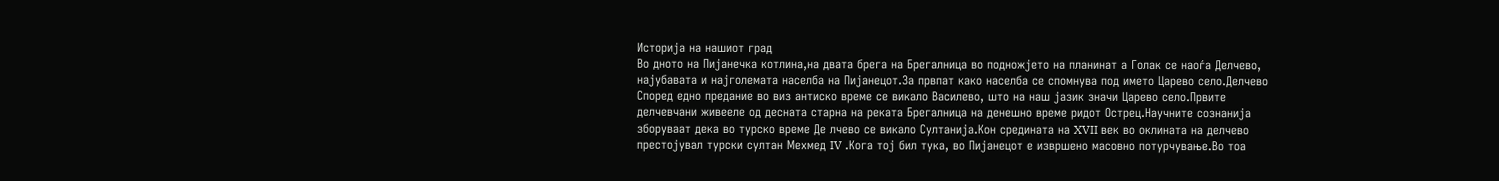Историја на нашиот град
Во дното на Пијанечка котлина,на двата брега на Брегалница во подножјето на планинат а Голак се наоѓа Делчево, најубавата и најголемата населба на Пијанецот.За првпат како населба се спомнува под името Царево село.Делчево Според едно предание во виз антиско време се викало Василево, што на наш јазик значи Царево село.Првите делчевчани живееле од десната старна на реката Брегалница на денешно време ридот Острец.Научните сознанија зборуваат дека во турско време Де лчево се викало Султанија.Кон средината на XVII век во оклината на делчево престојувал турски султан Мехмед IV .Кога тој бил тука, во Пијанецот е извршено масовно потурчување.Во тоа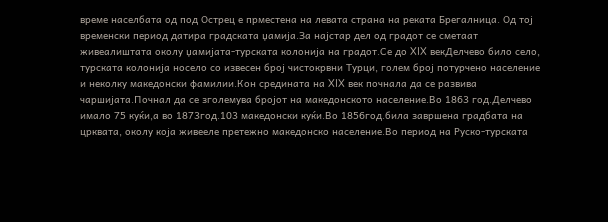време населбата од под Острец е прместена на левата страна на реката Брегалница. Од тој временски период датира градската џамија.За најстар дел од градот се сметаат живеалиштата околу џамијата-турската колонија на градот.Се до XIX векДелчево било село, турската колонија носело со извесен број чистокрвни Турци, голем број потурчено население и неколку македонски фамилии.Кон средината на XIX век почнала да се развива чаршијата.Почнал да се зголемува бројот на македонското население.Во 1863 год.Делчево имало 75 куќи,а во 1873год.103 македонски куќи.Во 1856год.била завршена градбата на црквата, околу која живееле претежно македонско население.Во период на Руско-турската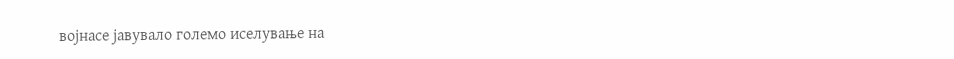војнасе јавувало големо иселување на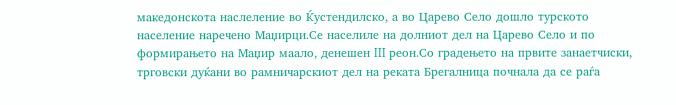македонскота наслеление во Ќустендилско, а во Царево Село дошло турското население наречено Маџирци.Се населиле на долниот дел на Царево Село и по формирањето на Маџир маало, денешен III реон.Со градењето на првите занаетчиски, трговски дуќани во рамничарскиот дел на реката Брегалница почнала да се раѓа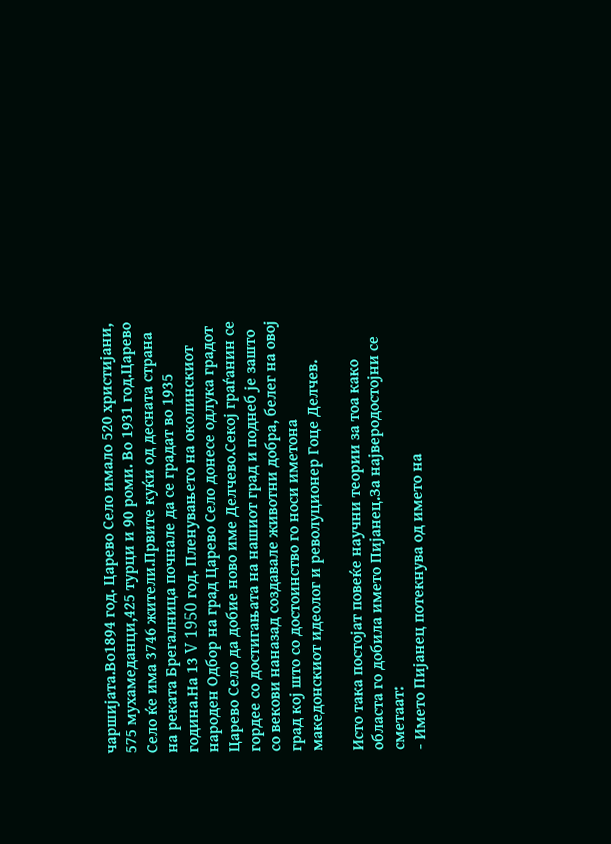чаршијата.Во1894 год. Царево Село имало 520 христијани, 575 мухамеданци,425 турци и 90 роми. Во 1931 год.Царево Село ќе има 3746 жители.Првите куќи од десната страна на реката Брегалница почнале да се градат во 1935 година.На 13 V 1950 год. Пленувањето на околинскиот народен Одбор на град Царево Село донесе одлука градот Царево Село да добие ново име Делчево.Секој граѓанин се гордее со достигањата на нашиот град и поднеб је зашто со векови наназад создавале животни добра, белег на овој град кој што со достоинство го носи иметона македонскиот идеолог и револуционер Гоце Делчев.

Исто така постојат повеќе научни теории за тоа како областа го добила името Пијанец.За најверодостојни се сметаат:
- Името Пијанец потекнува од името на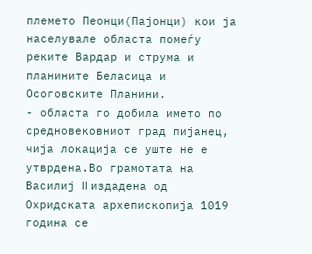племето Пеонци(Пајонци) кои ја населувале областа помеѓу реките Вардар и струма и планините Беласица и Осоговските Планини.
- областа го добила името по средновековниот град пијанец, чија локација се уште не е утврдена.Во грамотата на Василиј II издадена од Охридската архепископија 1019 година се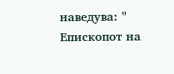наведува: " Епископот на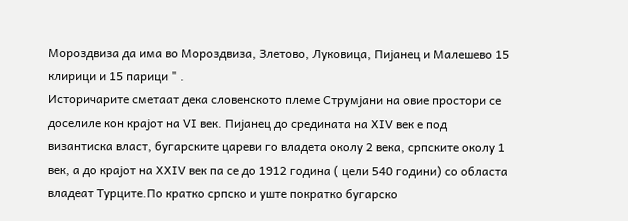Мороздвиза да има во Мороздвиза, Злетово, Луковица, Пијанец и Малешево 15 клирици и 15 парици " .
Историчарите сметаат дека словенското племе Струмјани на овие простори се доселиле кон крајот на VI век. Пијанец до средината на XIV век е под византиска власт, бугарските цареви го владета околу 2 века, српските околу 1 век, а до крајот на XXIV век па се до 1912 година ( цели 540 години) со областа владеат Турците.По кратко српско и уште пократко бугарско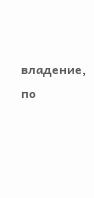владение, по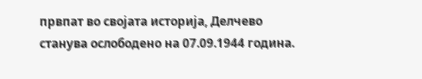првпат во својата историја, Делчево станува ослободено на 07.09.1944 година.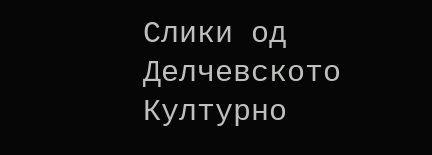Слики од Делчевското Културно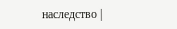наследство |